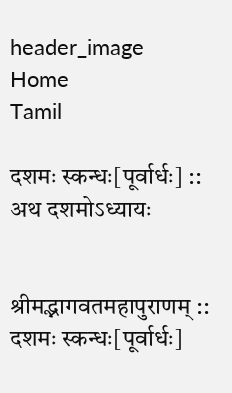header_image
Home
Tamil

दशमः स्कन्धः[पूर्वार्धः] :: अथ दशमोऽध्यायः


श्रीमद्भागवतमहापुराणम् :: दशमः स्कन्धः[पूर्वार्धः]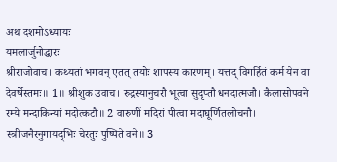अथ दशमोऽध्यायः
यमलार्जुनोद्धारः
श्रीराजोवाच। कथ्यतां भगवन् एतत् तयोः शापस्य कारणम्। यत्तद् विगर्हितं कर्म येन वा देवर्षेस्तमः॥ 1॥ श्रीशुक उवाच। रुद्रस्यानुचरौ भूत्वा सुदृप्तौ धनदात्मजौ। कैलासोपवने रम्ये मन्दाकिन्यां मदोत्कटौ॥ 2 वारुणीं मदिरां पीत्वा मदाघूर्णितलोचनौ। स्त्रीजनैरनुगायद्‌भिः चेरतुः पुष्पिते वने॥ 3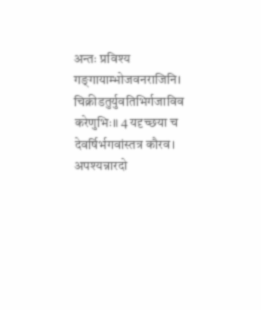अन्तः प्रविश्य गङ्‌गायाम्भोजवनराजिनि। चिक्रीडतुर्युवतिभिर्गजाविव करेणुभिः॥ 4 यदृच्छया च देवर्षिर्भगवांस्तत्र कौरव। अपश्यन्नारदो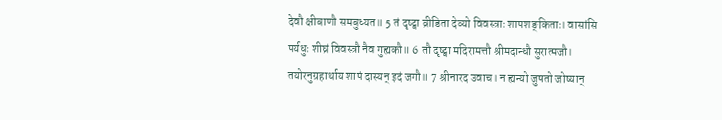देवौ क्षीबाणौ समबुध्यत॥ 5 तं दृष्ट्वा व्रीडिता देव्यो विवस्त्राः शापशङ्‌किताः। वासांसि पर्यधुः शीघ्रं विवस्त्रौ नैव गुह्यकौ॥ 6 तौ दृष्ट्वा मदिरामत्तौ श्रीमदान्धौ सुरात्मजौ। तयोरनुग्रहार्थाय शापं दास्यन् इदं जगौ॥ 7 श्रीनारद उवाच। न ह्यन्यो जुषतो जोष्यान्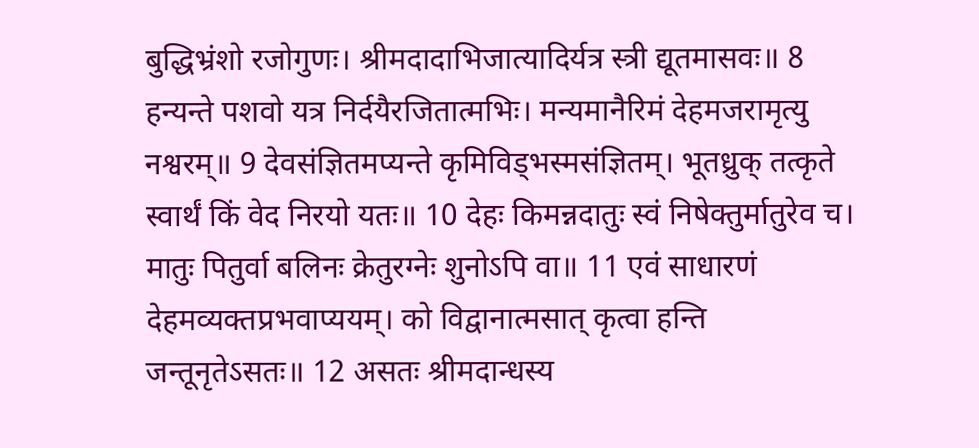बुद्धिभ्रंशो रजोगुणः। श्रीमदादाभिजात्यादिर्यत्र स्त्री द्यूतमासवः॥ 8 हन्यन्ते पशवो यत्र निर्दयैरजितात्मभिः। मन्यमानैरिमं देहमजरामृत्यु नश्वरम्॥ 9 देवसंज्ञितमप्यन्ते कृमिविड्भस्मसंज्ञितम्। भूतध्रुक् तत्कृते स्वार्थं किं वेद निरयो यतः॥ 10 देहः किमन्नदातुः स्वं निषेक्तुर्मातुरेव च। मातुः पितुर्वा बलिनः क्रेतुरग्नेः शुनोऽपि वा॥ 11 एवं साधारणं देहमव्यक्तप्रभवाप्ययम्। को विद्वानात्मसात् कृत्वा हन्ति जन्तूनृतेऽसतः॥ 12 असतः श्रीमदान्धस्य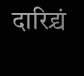दारिद्र्यं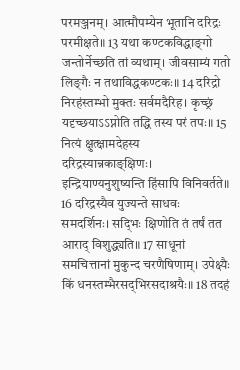परमञ्जनम्। आत्मौपम्येन भूतानि दरिद्रः परमीक्षते॥ 13 यथा कण्टकविद्धाङ्‌गो जन्तोर्नेच्छति तां व्यथाम्। जीवसाम्यं गतो लिङ्‌गैः न तथाविद्धकण्टकः॥ 14 दरिद्रो निरहंस्तम्भो मुक्तः सर्वमदैरिह। कृच्छ्रं यदृच्छयाऽऽप्नोति तद्धि तस्य परं तपः॥ 15 नित्यं क्षुत्क्षामदेहस्य दरिद्रस्यान्नकाङ्‌क्षिणः। इन्द्रियाण्यनुशुष्यन्ति हिंसापि विनिवर्तते॥ 16 दरिद्रस्यैव युज्यन्ते साधवः समदर्शिनः। सद्‍भिः क्षिणोति तं तर्षं तत आराद् विशुद्ध्यति॥ 17 साधूनां समचित्तानां मुकुन्द चरणैषिणाम्। उपेक्ष्यैः किं धनस्तम्भैरसद्‌भिरसदाश्रयैः॥ 18 तदहं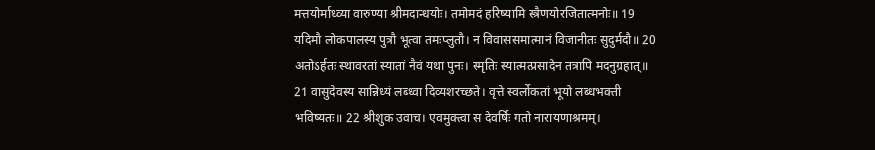मत्तयोर्माध्व्या वारुण्या श्रीमदान्धयोः। तमोमदं हरिष्यामि स्त्रैणयोरजितात्मनोः॥ 19 यदिमौ लोकपालस्य पुत्रौ भूत्वा तमःप्लुतौ। न विवाससमात्मानं विजानीतः सुदुर्मदौ॥ 20 अतोऽर्हतः स्थावरतां स्यातां नैवं यथा पुनः। स्मृतिः स्यात्मत्प्रसादेन तत्रापि मदनुग्रहात्॥ 21 वासुदेवस्य सान्निध्यं लब्ध्वा दिव्यशरच्छते। वृत्ते स्वर्लोकतां भूयो लब्धभक्ती भविष्यतः॥ 22 श्रीशुक उवाच। एवमुक्त्वा स देवर्षिः गतो नारायणाश्रमम्।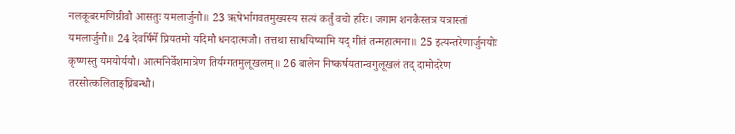नलकूबरमणिग्रीवौ आसतुः यमलार्जुनौ॥ 23 ऋषेर्भागवतमुख्यस्य सत्यं कर्तुं वचो हरिः। जगाम शनकैस्तत्र यत्रास्तां यमलार्जुनौ॥ 24 देवर्षिर्मे प्रियतमो यदिमौ धनदात्मजौ। तत्तथा साधयिष्यामि यद् गीतं तन्महात्मना॥ 25 इत्यन्तरेणार्जुनयोः कृष्णस्तु यमयोर्ययौ। आत्मनिर्वेशमात्रेण तिर्यग्गतमुलूखलम्॥ 26 बालेन निष्कर्षयतान्वगुलूखलं तद् दामोदरेण तरसोत्कलिताङ्‌घ्रिबन्धौ।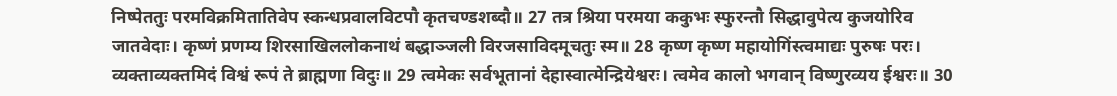निष्पेततुः परमविक्रमितातिवेप स्कन्धप्रवालविटपौ कृतचण्डशब्दौ॥ 27 तत्र श्रिया परमया ककुभः स्फुरन्तौ सिद्धावुपेत्य कुजयोरिव जातवेदाः। कृष्णं प्रणम्य शिरसाखिललोकनाथं बद्धाञ्जली विरजसाविदमूचतुः स्म॥ 28 कृष्ण कृष्ण महायोगिंस्त्वमाद्यः पुरुषः परः। व्यक्ताव्यक्तमिदं विश्वं रूपं ते ब्राह्मणा विदुः॥ 29 त्वमेकः सर्वभूतानां देहास्वात्मेन्द्रियेश्वरः। त्वमेव कालो भगवान् विष्णुरव्यय ईश्वरः॥ 30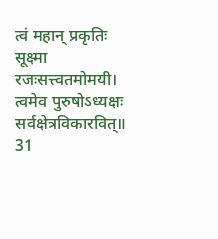त्वं महान् प्रकृतिः सूक्ष्मा रजःसत्त्वतमोमयी। त्वमेव पुरुषोऽध्यक्षः सर्वक्षेत्रविकारवित्॥ 31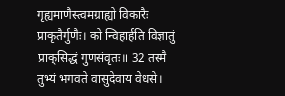गृह्यमाणैस्त्वमग्राह्यो विकारैः प्राकृतैर्गुणैः। को न्विहार्हति विज्ञातुं प्राक्‌सिद्धं गुणसंवृतः॥ 32 तस्मै तुभ्यं भगवते वासुदेवाय वेधसे।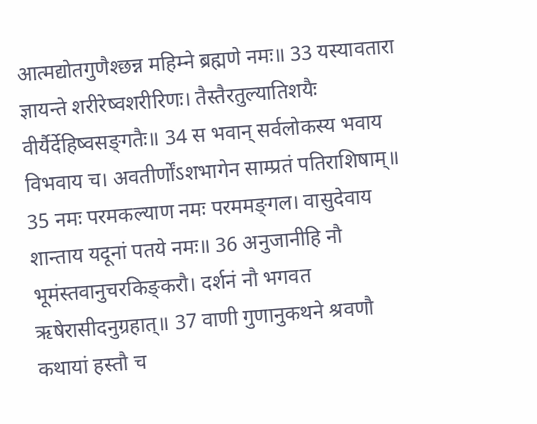आत्मद्योतगुणैश्छन्न महिम्ने ब्रह्मणे नमः॥ 33 यस्यावतारा ज्ञायन्ते शरीरेष्वशरीरिणः। तैस्तैरतुल्यातिशयैः वीर्यैर्देहिष्वसङ्‌गतैः॥ 34 स भवान् सर्वलोकस्य भवाय विभवाय च। अवतीर्णोंऽशभागेन साम्प्रतं पतिराशिषाम्॥ 35 नमः परमकल्याण नमः परममङ्‌गल। वासुदेवाय शान्ताय यदूनां पतये नमः॥ 36 अनुजानीहि नौ भूमंस्तवानुचरकिङ्‌करौ। दर्शनं नौ भगवत ऋषेरासीदनुग्रहात्॥ 37 वाणी गुणानुकथने श्रवणौ कथायां हस्तौ च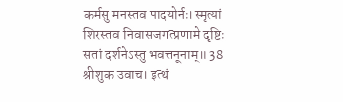कर्मसु मनस्तव पादयोर्नः। स्मृत्यां शिरस्तव निवासजगत्प्रणामे दृष्टिः सतां दर्शनेऽस्तु भवत्तनूनाम्॥ 38 श्रीशुक उवाच। इत्थं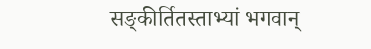सङ्‌कीर्तितस्ताभ्यां भगवान्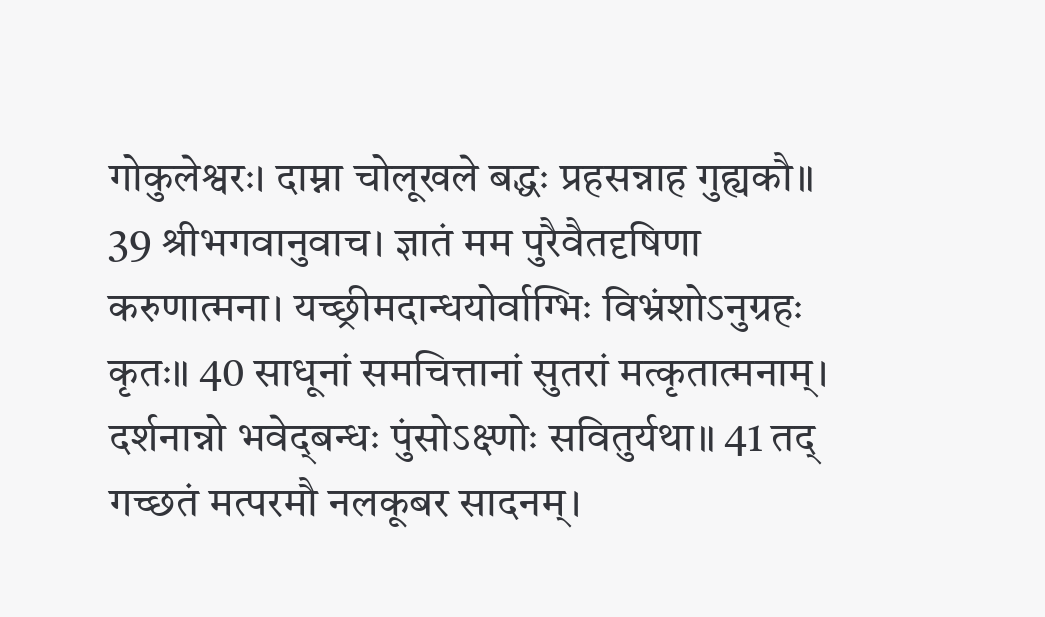गोकुलेश्वरः। दाम्ना चोलूखले बद्धः प्रहसन्नाह गुह्यकौ॥ 39 श्रीभगवानुवाच। ज्ञातं मम पुरैवैतदृषिणा करुणात्मना। यच्छ्रीमदान्धयोर्वाग्भिः विभ्रंशोऽनुग्रहः कृतः॥ 40 साधूनां समचित्तानां सुतरां मत्कृतात्मनाम्। दर्शनान्नो भवेद्‍बन्धः पुंसोऽक्ष्णोः सवितुर्यथा॥ 41 तद् गच्छतं मत्परमौ नलकूबर सादनम्।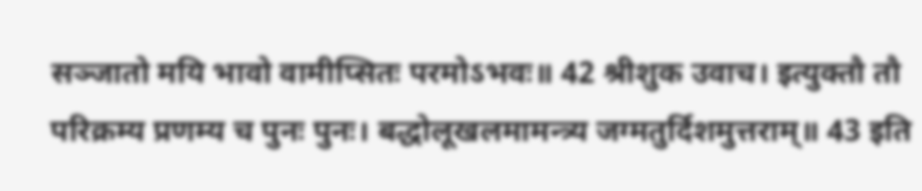सञ्जातो मयि भावो वामीप्सितः परमोऽभवः॥ 42 श्रीशुक उवाच। इत्युक्तौ तौ परिक्रम्य प्रणम्य च पुनः पुनः। बद्धोलूखलमामन्त्र्य जग्मतुर्दिशमुत्तराम्॥ 43 इति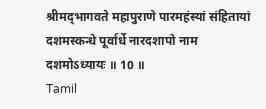श्रीमद्‍भागवते महापुराणे पारमहंस्यां संहितायां दशमस्कन्धे पूर्वार्धे नारदशापो नाम दशमोऽध्यायः ॥ 10 ॥
Tamil